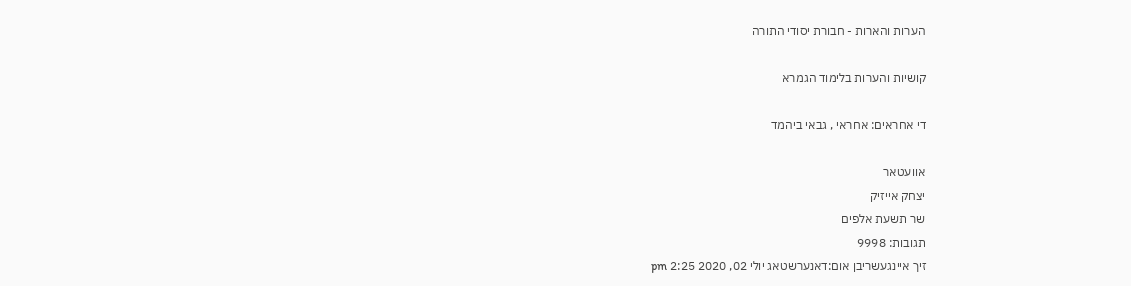הערות והארות - חבורת יסודי התורה

קושיות והערות בלימוד הגמרא

די אחראים: אחראי , גבאי ביהמד

אוועטאר
יצחק אייזיק
שר תשעת אלפים
תגובות: 9998
זיך איינגעשריבן אום:דאנערשטאג יולי 02, 2020 2:25 pm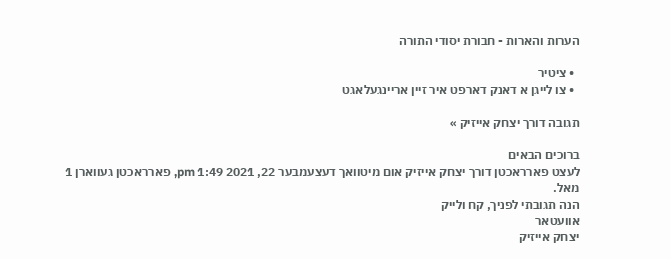הערות והארות - חבורת יסודי התורה

  • ציטיר
  • צו לייגן א דאנק דארפט איר זיין אריינגעלאגט

תגובה דורך יצחק אייזיק »

ברוכים הבאים
לעצט פארראכטן דורך יצחק אייזיק אום מיטוואך דעצעמבער 22, 2021 1:49 pm, פארראכטן געווארן 1 מאל.
הנה תגובתי לפניך, קח ולייק
אוועטאר
יצחק אייזיק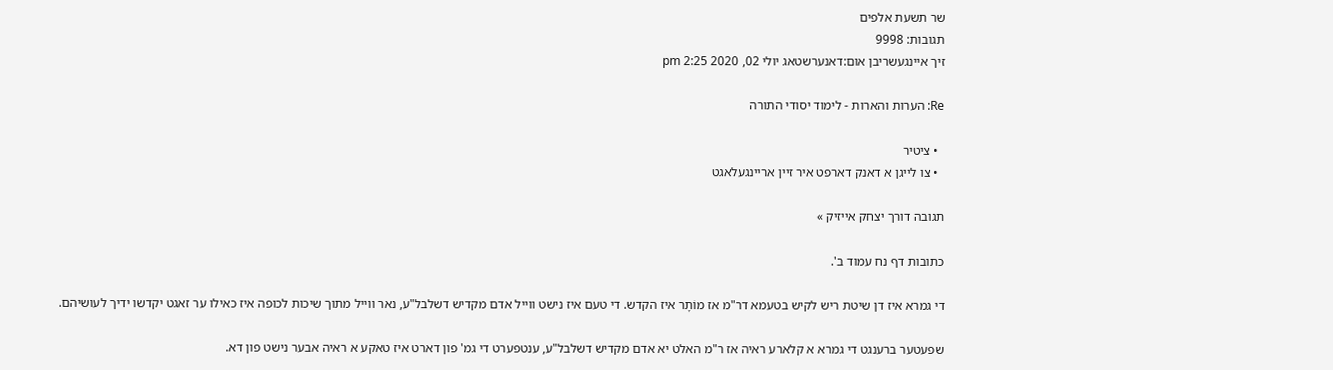שר תשעת אלפים
תגובות: 9998
זיך איינגעשריבן אום:דאנערשטאג יולי 02, 2020 2:25 pm

Re: הערות והארות - לימוד יסודי התורה

  • ציטיר
  • צו לייגן א דאנק דארפט איר זיין אריינגעלאגט

תגובה דורך יצחק אייזיק »

כתובות דף נח עמוד ב'.

די גמרא איז דן שיטת ריש לקיש בטעמא דר"מ אז מוֹתָר איז הקדש. די טעם איז נישט ווייל אדם מקדיש דשלבל"ע, נאר ווייל מתוך שיכות לכופה איז כאילו ער זאגט יקדשו ידיך לעושיהם.

שפעטער ברענגט די גמרא א קלארע ראיה אז ר"מ האלט יא אדם מקדיש דשלבל"ע, ענטפערט די גמ' פון דארט איז טאקע א ראיה אבער נישט פון דא.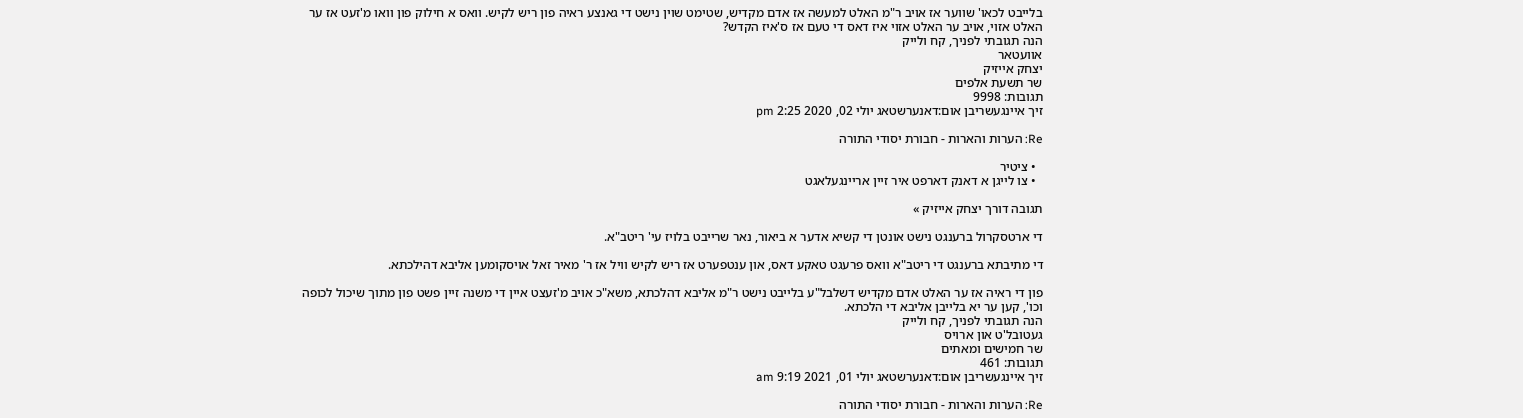בלייבט לכאו' שווער אז אויב ר"מ האלט למעשה אז אדם מקדיש, שטימט שוין נישט די גאנצע ראיה פון ריש לקיש. וואס א חילוק פון וואו מ'זעט אז ער האלט אזוי, אויב ער האלט אזוי איז דאס די טעם אז ס'איז הקדש?
הנה תגובתי לפניך, קח ולייק
אוועטאר
יצחק אייזיק
שר תשעת אלפים
תגובות: 9998
זיך איינגעשריבן אום:דאנערשטאג יולי 02, 2020 2:25 pm

Re: הערות והארות - חבורת יסודי התורה

  • ציטיר
  • צו לייגן א דאנק דארפט איר זיין אריינגעלאגט

תגובה דורך יצחק אייזיק »

די ארטסקרול ברענגט נישט אונטן די קשיא אדער א ביאור, נאר שרייבט בלויז עי' ריטב"א.

די מתיבתא ברענגט די ריטב"א וואס פרעגט טאקע דאס, און ענטפערט אז ריש לקיש וויל אז ר' מאיר זאל אויסקומען אליבא דהילכתא.

פון די ראיה אז ער האלט אדם מקדיש דשלבל"ע בלייבט נישט ר"מ אליבא דהלכתא, משא"כ אויב מ'זעצט איין די משנה זיין פשט פון מתוך שיכול לכופה וכו', קען ער יא בלייבן אליבא די הלכתא.
הנה תגובתי לפניך, קח ולייק
געטובל'ט און ארויס
שר חמישים ומאתים
תגובות: 461
זיך איינגעשריבן אום:דאנערשטאג יולי 01, 2021 9:19 am

Re: הערות והארות - חבורת יסודי התורה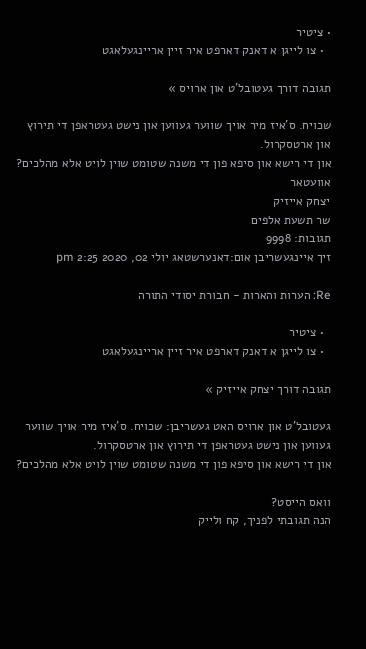• ציטיר
  • צו לייגן א דאנק דארפט איר זיין אריינגעלאגט

תגובה דורך געטובל'ט און ארויס »

שכויח. ס'איז מיר אויך שווער געווען און נישט געטראפן די תירוץ און ארטסקרול.
און די רישא און סיפא פון די משנה שטומט שוין לויט אלא מהלכים?
אוועטאר
יצחק אייזיק
שר תשעת אלפים
תגובות: 9998
זיך איינגעשריבן אום:דאנערשטאג יולי 02, 2020 2:25 pm

Re: הערות והארות - חבורת יסודי התורה

  • ציטיר
  • צו לייגן א דאנק דארפט איר זיין אריינגעלאגט

תגובה דורך יצחק אייזיק »

געטובל'ט און ארויס האט געשריבן: שכויח. ס'איז מיר אויך שווער געווען און נישט געטראפן די תירוץ און ארטסקרול.
און די רישא און סיפא פון די משנה שטומט שוין לויט אלא מהלכים?

וואס הייסט?
הנה תגובתי לפניך, קח ולייק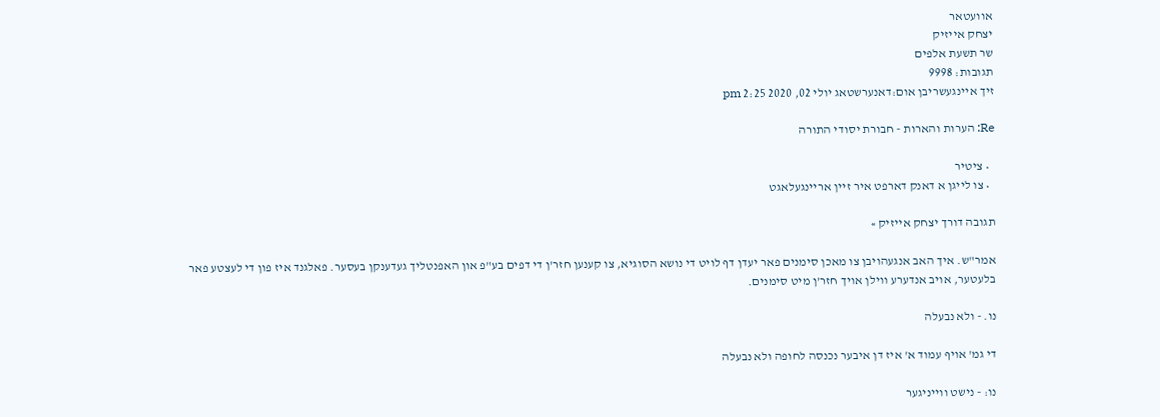אוועטאר
יצחק אייזיק
שר תשעת אלפים
תגובות: 9998
זיך איינגעשריבן אום:דאנערשטאג יולי 02, 2020 2:25 pm

Re: הערות והארות - חבורת יסודי התורה

  • ציטיר
  • צו לייגן א דאנק דארפט איר זיין אריינגעלאגט

תגובה דורך יצחק אייזיק »

אמר"ש. איך האב אנגעהויבן צו מאכן סימנים פאר יעדן דף לויט די נושא הסוגיא, צו קענען חזר'ן די דפים בע"פ און האפנטליך געדענקן בעסער. פאלגנד איז פון די לעצטע פאר בלעטער, אויב אנדערע ווילן אויך חזר'ן מיט סימנים.

נו. - ולא נבעלה

די גמ' אויף עמוד א' איז דן איבער נכנסה לחופה ולא נבעלה

נו: - נישט ווייניגער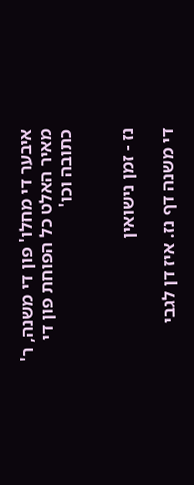איבער די מחלו' פון די משנה, ר' מאיר האלט כל הפוחת פון די כתובה וכו'


נז - זמן נישואין

די משנה דף נז. איז דן לגבי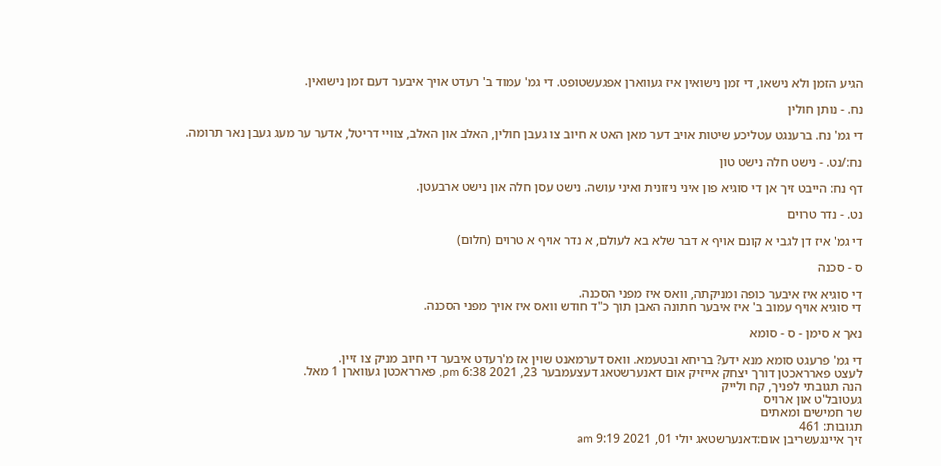הגיע הזמן ולא נישאו, די זמן נישואין איז געווארן אפגעשטופט. די גמ' עמוד ב' רעדט אויך איבער דעם זמן נישואין.

נח. - נותן חולין

די גמ' נח. ברענגט עטליכע שיטות אויב דער מאן האט א חיוב צו געבן חולין, האלב און האלב, צוויי דריטל, אדער ער מעג געבן נאר תרומה.

נח:/נט. - נישט חלה נישט טון

דף נח: הייבט זיך אן די סוגיא פון איני ניזונית ואיני עושה. נישט עסן חלה און נישט ארבעטן.

נט. - נדר טרוים

די גמ' איז דן לגבי א קונם אויף א דבר שלא בא לעולם, א נדר אויף א טרוים (חלום)

ס - סכנה

די סוגיא איז איבער כופה ומניקתה, וואס איז מפני הסכנה.
די סוגיא אויף עמוב ב' איז איבער חתונה האבן תוך כ"ד חודש וואס איז אויך מפני הסכנה.

נאך א סימן - ס - סומא

די גמ' פרעגט סומא מנא ידע? בריחא ובטעמא. וואס דערמאנט שוין אז מ'רעדט איבער די חיוב מניק צו זיין.
לעצט פארראכטן דורך יצחק אייזיק אום דאנערשטאג דעצעמבער 23, 2021 6:38 pm, פארראכטן געווארן 1 מאל.
הנה תגובתי לפניך, קח ולייק
געטובל'ט און ארויס
שר חמישים ומאתים
תגובות: 461
זיך איינגעשריבן אום:דאנערשטאג יולי 01, 2021 9:19 am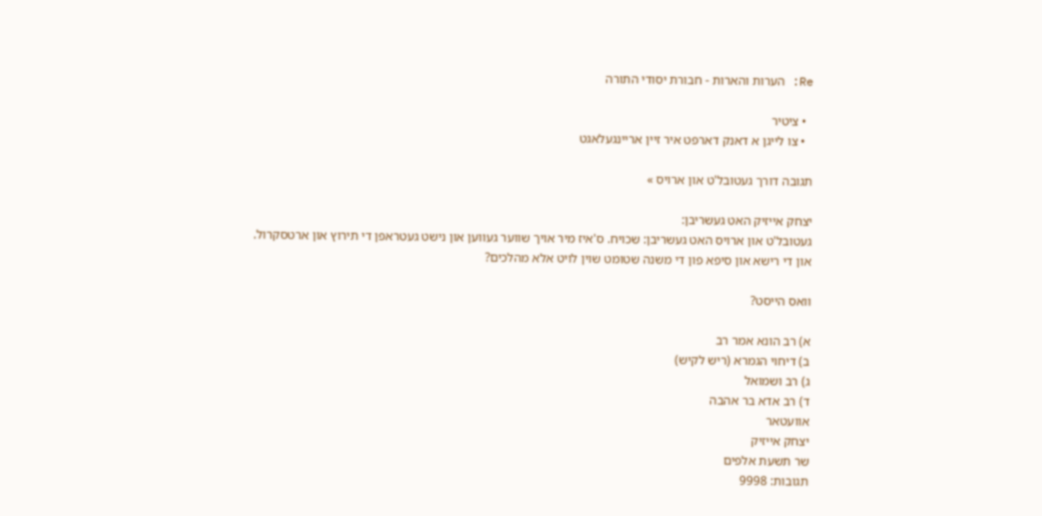Re: הערות והארות - חבורת יסודי התורה

  • ציטיר
  • צו לייגן א דאנק דארפט איר זיין אריינגעלאגט

תגובה דורך געטובל'ט און ארויס »

יצחק אייזיק האט געשריבן:
געטובל'ט און ארויס האט געשריבן: שכויח. ס'איז מיר אויך שווער געווען און נישט געטראפן די תירוץ און ארטסקרול.
און די רישא און סיפא פון די משנה שטומט שוין לויט אלא מהלכים?

וואס הייסט?

א) רב הונא אמר רב
ב) דיחוי הגמרא (ריש לקיש)
ג) רב ושמואל
ד) רב אדא בר אהבה
אוועטאר
יצחק אייזיק
שר תשעת אלפים
תגובות: 9998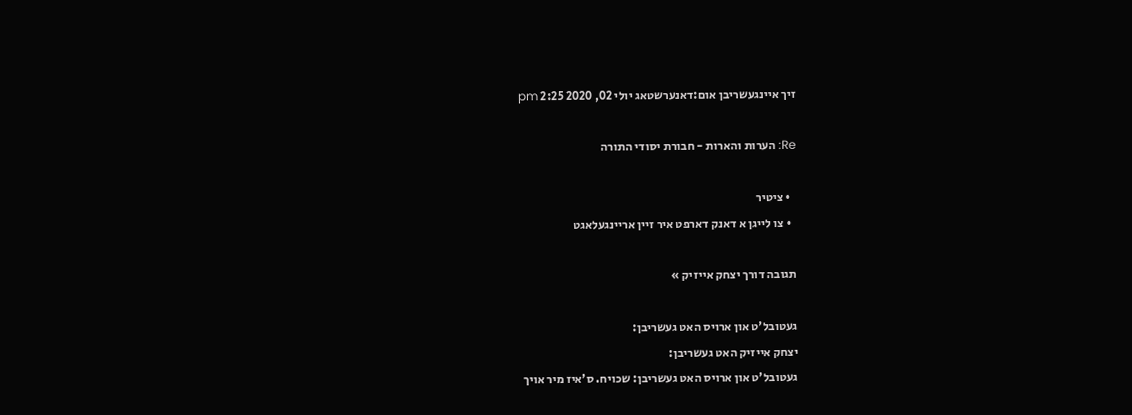זיך איינגעשריבן אום:דאנערשטאג יולי 02, 2020 2:25 pm

Re: הערות והארות - חבורת יסודי התורה

  • ציטיר
  • צו לייגן א דאנק דארפט איר זיין אריינגעלאגט

תגובה דורך יצחק אייזיק »

געטובל'ט און ארויס האט געשריבן:
יצחק אייזיק האט געשריבן:
געטובל'ט און ארויס האט געשריבן: שכויח. ס'איז מיר אויך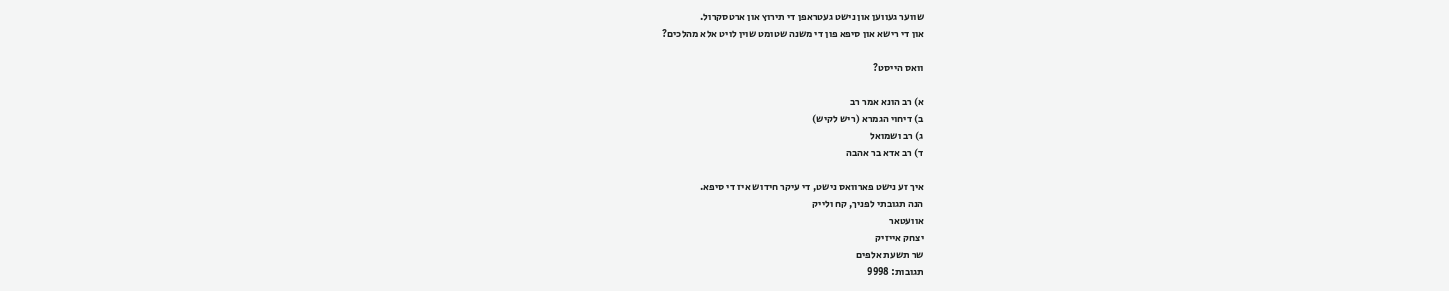שווער געווען און נישט געטראפן די תירוץ און ארטסקרול.
און די רישא און סיפא פון די משנה שטומט שוין לויט אלא מהלכים?

וואס הייסט?

א) רב הונא אמר רב
ב) דיחוי הגמרא (ריש לקיש)
ג) רב ושמואל
ד) רב אדא בר אהבה

איך זע נישט פארוואס נישט, די עיקר חידוש איז די סיפא.
הנה תגובתי לפניך, קח ולייק
אוועטאר
יצחק אייזיק
שר תשעת אלפים
תגובות: 9998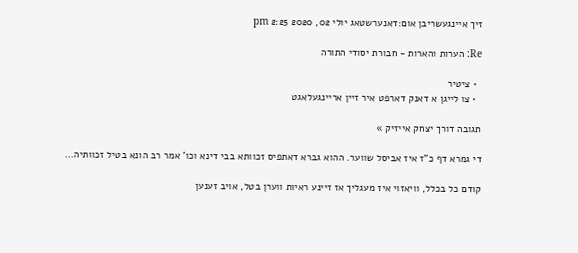זיך איינגעשריבן אום:דאנערשטאג יולי 02, 2020 2:25 pm

Re: הערות והארות - חבורת יסודי התורה

  • ציטיר
  • צו לייגן א דאנק דארפט איר זיין אריינגעלאגט

תגובה דורך יצחק אייזיק »

די גמרא דף כ"ז איז אביסל שווער. ההוא גברא דאתפיס זכוותא בבי דינא וכו' אמר רב הונא בטיל זכוותיה...

קודם כל בכלל, וויאזוי איז מעגליך אז זיינע ראיות ווערן בטל, אויב זענען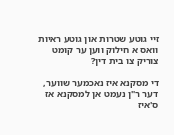זיי גוטע שטרות און גוטע ראיות וואס א חילוק ווען ער קומט צוריק צו בית דין?

די מסקנא איז נאכמער שווער, דער ר"ן נעמט אן למסקנא אז ס'איז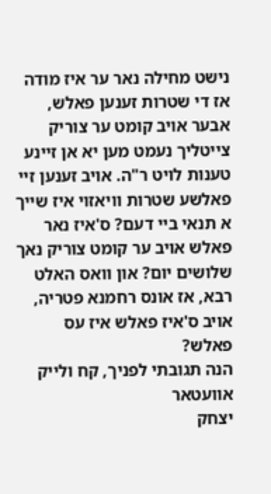נישט מחילה נאר ער איז מודה אז די שטרות זענען פאלש, אבער אויב קומט ער צוריק צייטליך נעמט מען יא אן זיינע טענות לויט ר"ה. אויב זענען זיי פאלשע שטרות וויאזוי איז שייך א תנאי ביי דעם? ס'איז נאר פאלש אויב ער קומט צוריק נאך שלושים יום? און וואס האלט רבא, אז אונס רחמנא פטריה, אויב ס'איז פאלש איז עס פאלש?
הנה תגובתי לפניך, קח ולייק
אוועטאר
יצחק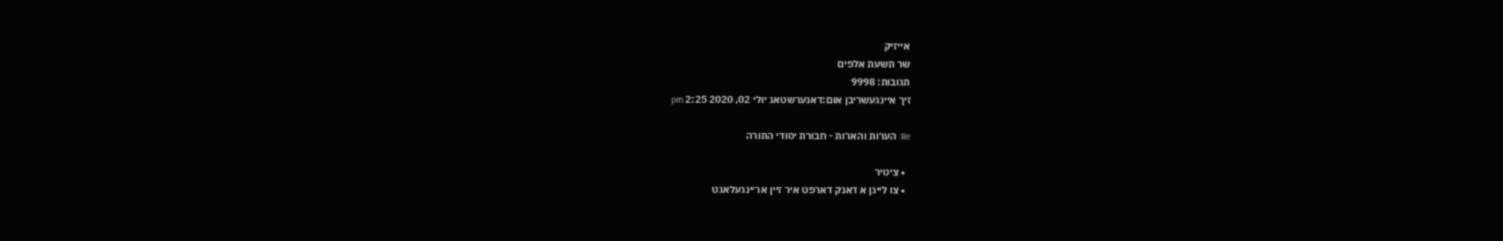אייזיק
שר תשעת אלפים
תגובות: 9998
זיך איינגעשריבן אום:דאנערשטאג יולי 02, 2020 2:25 pm

Re: הערות והארות - חבורת יסודי התורה

  • ציטיר
  • צו לייגן א דאנק דארפט איר זיין אריינגעלאגט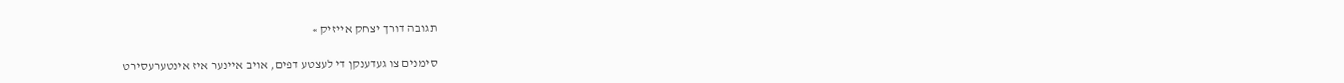תגובה דורך יצחק אייזיק »

סימנים צו געדענקן די לעצטע דפים, אויב איינער איז אינטערעסירט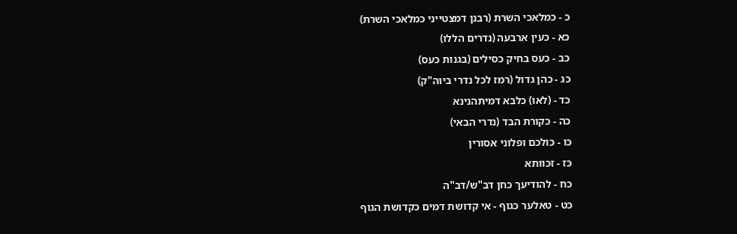כ - כמלאכי השרת (רבנן דמצטייני כמלאכי השרת)
כא - כעין ארבעה (נדרים הללו)
כב - כעס בחיק כסילים (בגנות כעס)
כג - כהן גדול (רמז לכל נדרי ביוה"ק)
כד - (לאו) כלבא דמיתהנינא
כה - כקורת הבד (נדרי הבאי)
כו - כולכם ופלוני אסורין
כז - זכוותא
כח - להודיעך כחן דב"ש/דב"ה
כט - טאלער כגוף - אי קדושת דמים כקדושת הגוף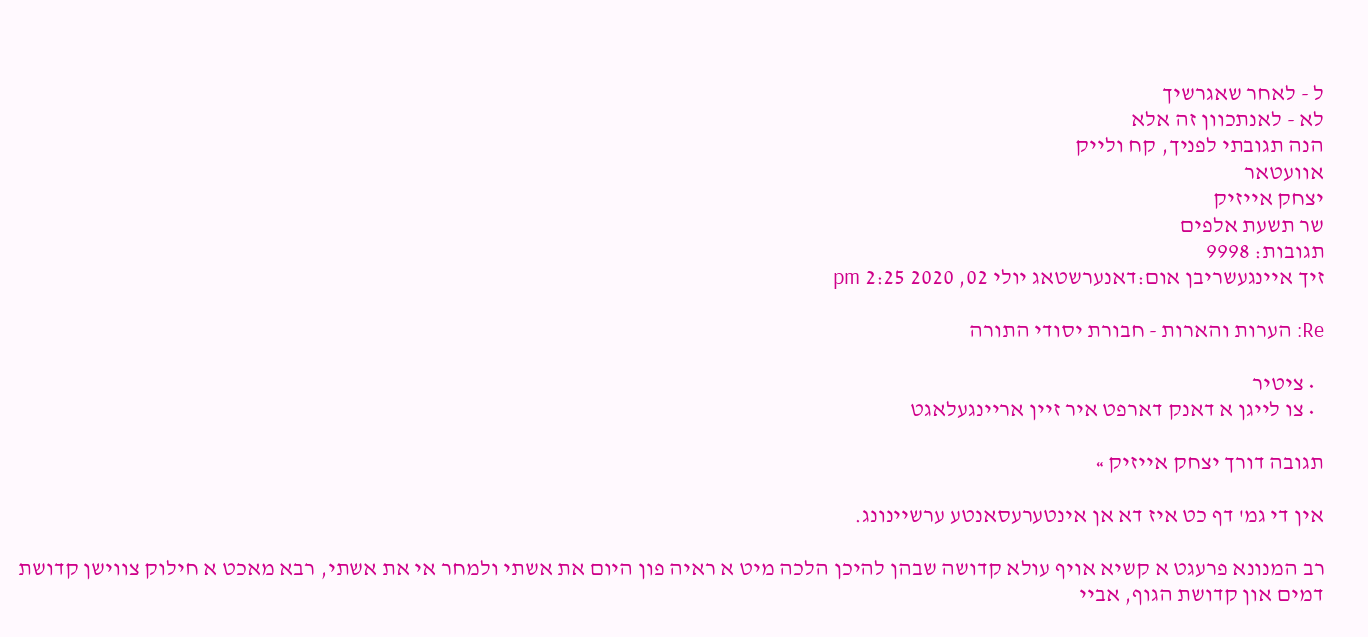ל - לאחר שאגרשיך
לא - לאנתכוון זה אלא
הנה תגובתי לפניך, קח ולייק
אוועטאר
יצחק אייזיק
שר תשעת אלפים
תגובות: 9998
זיך איינגעשריבן אום:דאנערשטאג יולי 02, 2020 2:25 pm

Re: הערות והארות - חבורת יסודי התורה

  • ציטיר
  • צו לייגן א דאנק דארפט איר זיין אריינגעלאגט

תגובה דורך יצחק אייזיק »

אין די גמ' דף כט איז דא אן אינטערעסאנטע ערשיינונג.

רב המנונא פרעגט א קשיא אויף עולא קדושה שבהן להיכן הלכה מיט א ראיה פון היום את אשתי ולמחר אי את אשתי, רבא מאכט א חילוק צווישן קדושת דמים און קדושת הגוף, אביי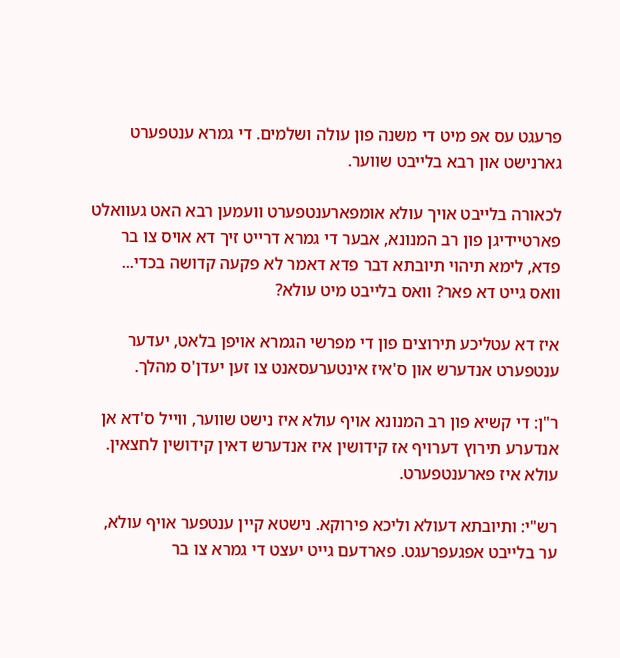פרעגט עס אפ מיט די משנה פון עולה ושלמים. די גמרא ענטפערט גארנישט און רבא בלייבט שווער.

לכאורה בלייבט אויך עולא אומפארענטפערט וועמען רבא האט געוואלט פארטיידיגן פון רב המנונא, אבער די גמרא דרייט זיך דא אויס צו בר פדא, לימא תיהוי תיובתא דבר פדא דאמר לא פקעה קדושה בכדי... וואס גייט דא פאר? וואס בלייבט מיט עולא?

איז דא עטליכע תירוצים פון די מפרשי הגמרא אויפן בלאט, יעדער ענטפערט אנדערש און ס'איז אינטערעסאנט צו זען יעדן'ס מהלך.

ר"ן: די קשיא פון רב המנונא אויף עולא איז נישט שווער, ווייל ס'דא אן אנדערע תירוץ דערויף אז קידושין איז אנדערש דאין קידושין לחצאין. עולא איז פארענטפערט.

רש"י: ותיובתא דעולא וליכא פירוקא. נישטא קיין ענטפער אויף עולא, ער בלייבט אפגעפרעגט. פארדעם גייט יעצט די גמרא צו בר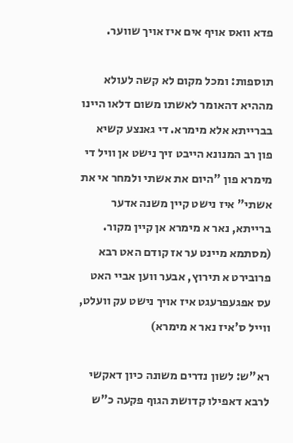פדא וואס אויף אים איז אויך שווער.

תוספות: ומכל מקום לא קשה לעולא מההיא דהאומר לאשתו משום דלאו היינו בברייתא אלא מימרא. די גאנצע קשיא פון רב המנונא הייבט זיך נישט אן וויל די מימרא פון "היום את אשתי ולמחר אי את אשתי" איז נישט קיין משנה אדער ברייתא, נאר א מימרא אן קיין מקור. (מסתמא מיינט ער אז קודם האט רבא פרובירט א תירוץ, אבער ווען אביי האט עס אפגעפרעגט איז אויך נישט עק וועלט, ווייל ס'איז נאר א מימרא)

רא"ש: לשון נדרים משונה כיון דאקשי לרבא דאפילו קדושת הגוף פקעה כ"ש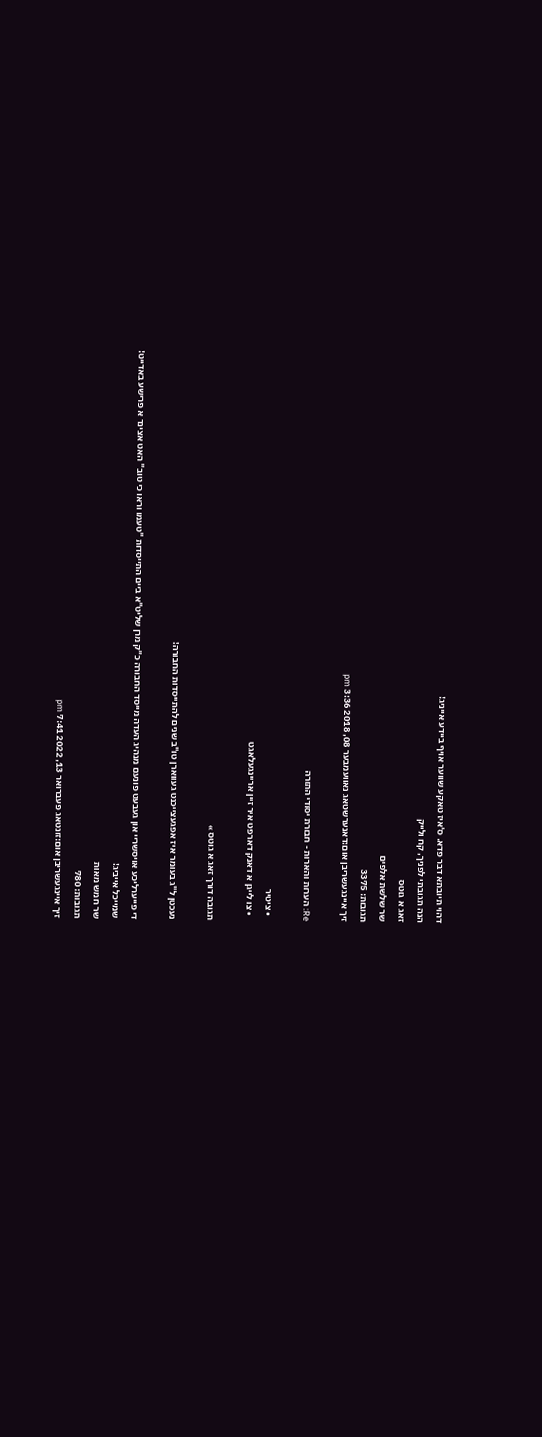דהוי תיובתא דבר פדא. ס'איז טאקע שווער אויף ביידע אייניג!
הנה תגובתי לפניך, קח ולייק
זאג א גוטס
שר שלשת אלפים
תגובות: 3375
זיך איינגעשריבן אום:דאנערשטאג נאוועמבער 08, 2018 3:36 pm

Re: הערות והארות - חבורת יסודי התורה

  • ציטיר
  • צו לייגן א דאנק דארפט איר זיין אריינגעלאגט

תגובה דורך זאג א גוטס »

נעכטן ל"ג בעומר איז אפגעצייכנט געווארן טו"ב שנים להתייסדות החבורה!

די פייערליכע אויסשריי און געבעט פונעם מנהיג העדה מייסד החבורה כ"ק מרן שליט"א ביים התייסדות "טעמו וראו כי טוב" האט אצינד א פרישע באדייט!
שמייכל אייביג!
שר חמש מאות
תגובות: 780
זיך איינגעשריבן אום:זונטאג פעברואר 13, 2022 7:41 pm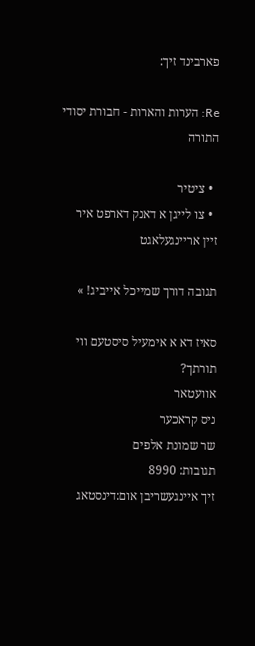פארבינד זיך:

Re: הערות והארות - חבורת יסודי התורה

  • ציטיר
  • צו לייגן א דאנק דארפט איר זיין אריינגעלאגט

תגובה דורך שמייכל אייביג! »

סאיז דא א אימעיל סיסטעם ווי תורתך?
אוועטאר
ניס קראכער
שר שמונת אלפים
תגובות: 8990
זיך איינגעשריבן אום:דינסטאג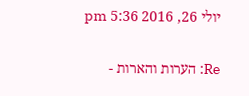יולי 26, 2016 5:36 pm

Re: הערות והארות -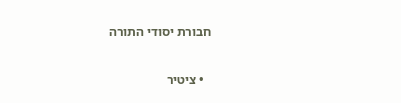חבורת יסודי התורה

  • ציטיר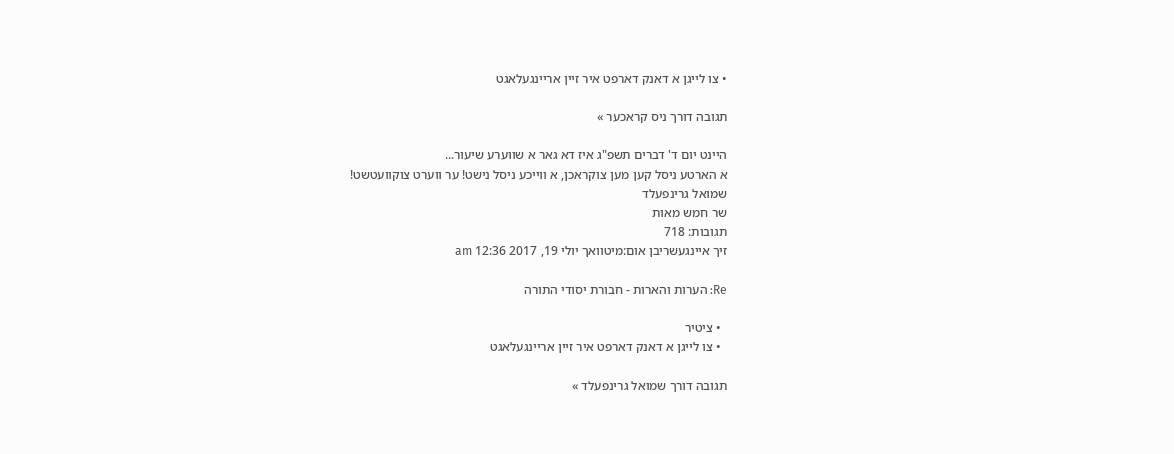• צו לייגן א דאנק דארפט איר זיין אריינגעלאגט

תגובה דורך ניס קראכער »

היינט יום ד' דברים תשפ"ג איז דא גאר א שווערע שיעור...
א הארטע ניסל קען מען צוקראכן, א ווייכע ניסל נישט! ער ווערט צוקוועטשט!
שמואל גרינפעלד
שר חמש מאות
תגובות: 718
זיך איינגעשריבן אום:מיטוואך יולי 19, 2017 12:36 am

Re: הערות והארות - חבורת יסודי התורה

  • ציטיר
  • צו לייגן א דאנק דארפט איר זיין אריינגעלאגט

תגובה דורך שמואל גרינפעלד »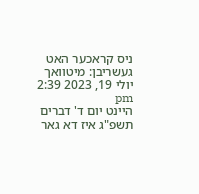ניס קראכער האט געשריבן: מיטוואך יולי 19, 2023 2:39 pm
היינט יום ד' דברים תשפ"ג איז דא גאר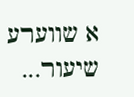א שווערע שיעור...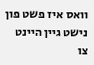וואס איז פשט פון נישט גיין היינט צו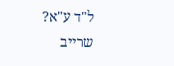ל"ד ע"א?
שרייב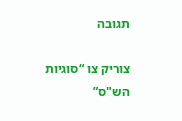תגובה

צוריק צו “סוגיות הש"ס”